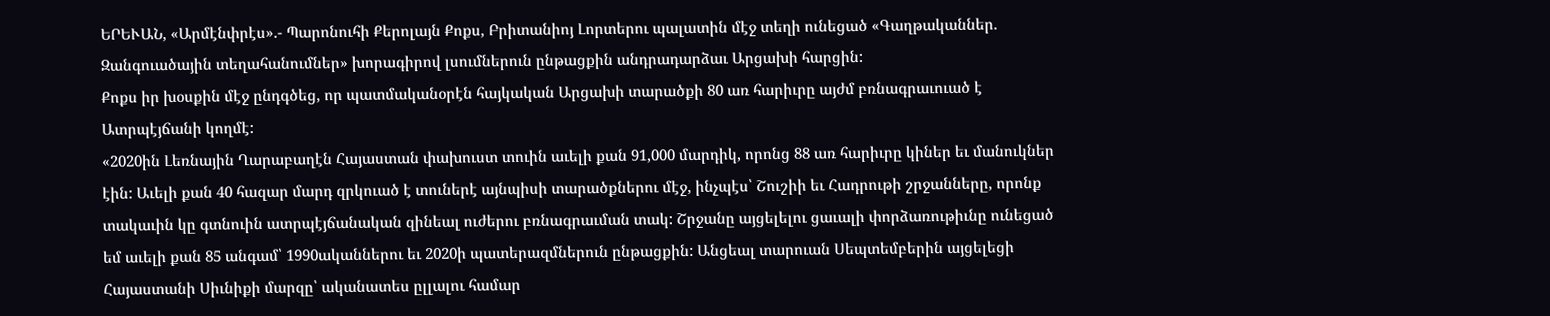ԵՐԵՒԱՆ, «Արմէնփրէս».- Պարոնուհի Քերոլայն Քոքս, Բրիտանիոյ Լորտերու պալատին մէջ տեղի ունեցած «Գաղթականներ. Զանգուածային տեղահանումներ» խորագիրով լսումներուն ընթացքին անդրադարձաւ Արցախի հարցին:
Քոքս իր խօսքին մէջ ընդգծեց, որ պատմականօրէն հայկական Արցախի տարածքի 80 առ հարիւրը այժմ բռնագրաւուած է Ատրպէյճանի կողմէ:
«2020ին Լեռնային Ղարաբաղէն Հայաստան փախուստ տուին աւելի քան 91,000 մարդիկ, որոնց 88 առ հարիւրը կիներ եւ մանուկներ էին: Աւելի քան 40 հազար մարդ զրկուած է տուներէ այնպիսի տարածքներու մէջ, ինչպէս՝ Շուշիի եւ Հադրութի շրջանները, որոնք տակաւին կը գտնուին ատրպէյճանական զինեալ ուժերու բռնագրաւման տակ: Շրջանը այցելելու ցաւալի փորձառութիւնը ունեցած եմ աւելի քան 85 անգամ՝ 1990ականներու եւ 2020ի պատերազմներուն ընթացքին: Անցեալ տարուան Սեպտեմբերին այցելեցի Հայաստանի Սիւնիքի մարզը՝ ականատես ըլլալու համար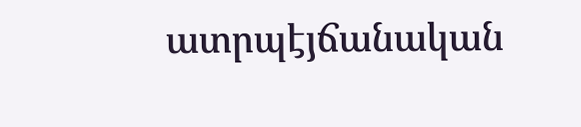ատրպէյճանական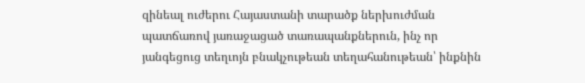զինեալ ուժերու Հայաստանի տարածք ներխուժման պատճառով յառաջացած տառապանքներուն, ինչ որ յանգեցուց տեղւոյն բնակչութեան տեղահանութեան՝ ինքնին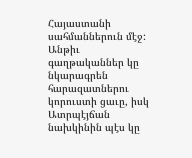Հայաստանի սահմաններուն մէջ: Անթիւ գաղթականներ կը նկարագրեն հարազատներու կորուստի ցաւը, իսկ Ատրպէյճան նախկինին պէս կը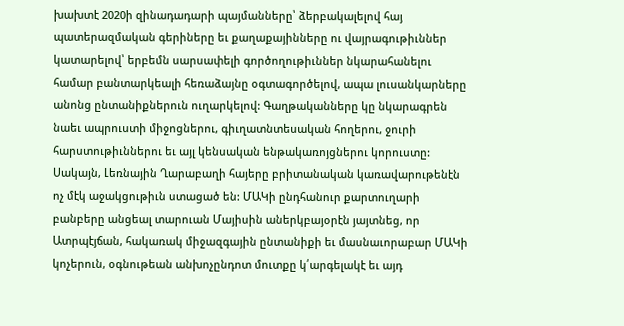խախտէ 2020ի զինադադարի պայմանները՝ ձերբակալելով հայ պատերազմական գերիները եւ քաղաքայինները ու վայրագութիւններ կատարելով՝ երբեմն սարսափելի գործողութիւններ նկարահանելու համար բանտարկեալի հեռաձայնը օգտագործելով, ապա լուսանկարները անոնց ընտանիքներուն ուղարկելով: Գաղթականները կը նկարագրեն նաեւ ապրուստի միջոցներու, գիւղատնտեսական հողերու, ջուրի հարստութիւններու եւ այլ կենսական ենթակառոյցներու կորուստը: Սակայն, Լեռնային Ղարաբաղի հայերը բրիտանական կառավարութենէն ոչ մէկ աջակցութիւն ստացած են: ՄԱԿի ընդհանուր քարտուղարի բանբերը անցեալ տարուան Մայիսին աներկբայօրէն յայտնեց, որ Ատրպէյճան, հակառակ միջազգային ընտանիքի եւ մասնաւորաբար ՄԱԿի կոչերուն, օգնութեան անխոչընդոտ մուտքը կ՛արգելակէ եւ այդ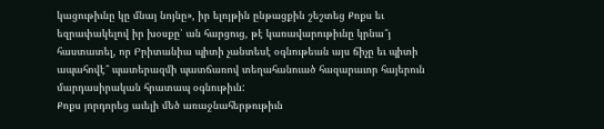կացութիւնը կը մնայ նոյնը», իր ելոյթին ընթացքին շեշտեց Քոքս եւ եզրափակելով իր խօսքը՝ ան հարցուց, թէ կառավարութիւնը կրնա՞յ հաստատել, որ Բրիտանիա պիտի չանտեսէ օգնութեան այս ճիչը եւ պիտի ապահովէ՞ պատերազմի պատճառով տեղահանուած հազարաւոր հայերուն մարդասիրական հրատապ օգնութիւն:
Քոքս յորդորեց աւելի մեծ առաջնահերթութիւն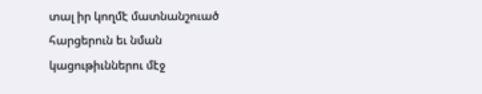տալ իր կողմէ մատնանշուած հարցերուն եւ նման կացութիւններու մէջ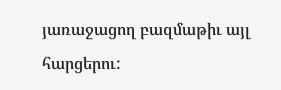յառաջացող բազմաթիւ այլ հարցերու: